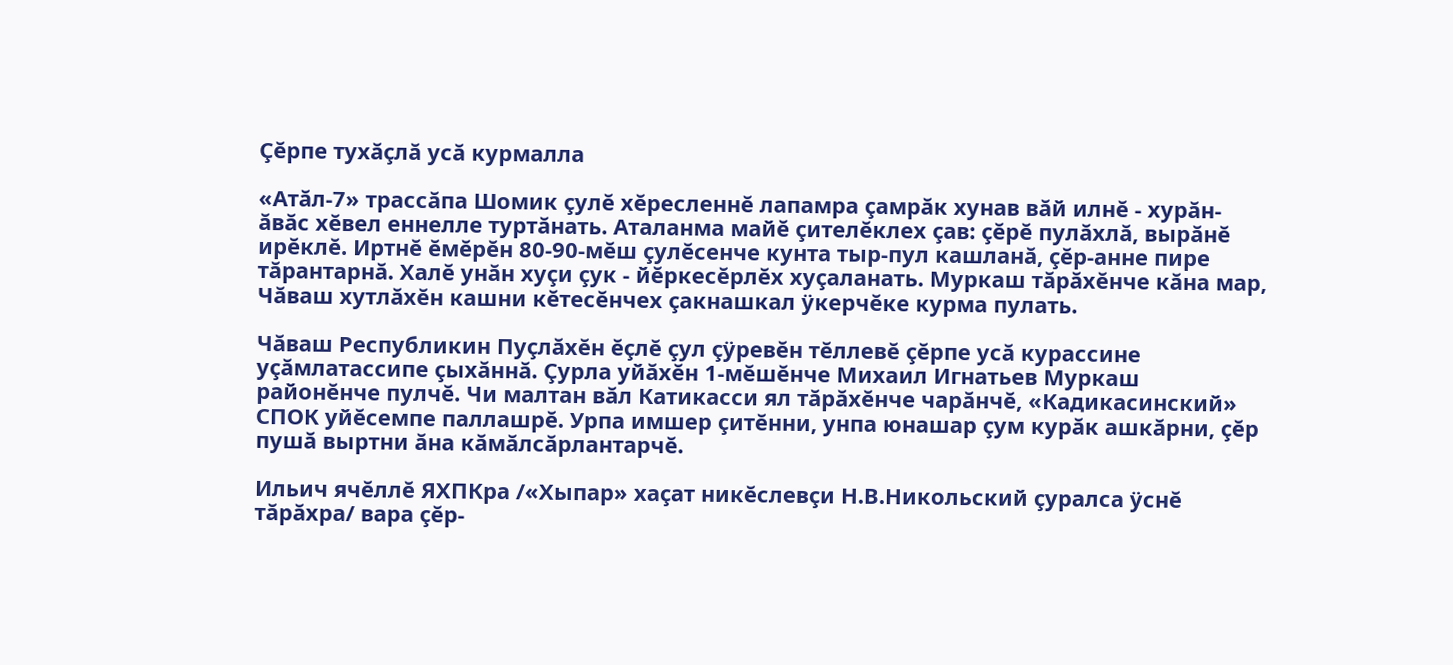Çĕрпе тухăçлă усă курмалла

«Атăл-7» трассăпа Шомик çулĕ хĕресленнĕ лапамра çамрăк хунав вăй илнĕ - хурăн-ăвăс хĕвел еннелле туртăнать. Аталанма майĕ çителĕклех çав: çĕрĕ пулăхлă, вырăнĕ ирĕклĕ. Иртнĕ ĕмĕрĕн 80-90-мĕш çулĕсенче кунта тыр-пул кашланă, çĕр-анне пире тăрантарнă. Халĕ унăн хуçи çук - йĕркесĕрлĕх хуçаланать. Муркаш тăрăхĕнче кăна мар, Чăваш хутлăхĕн кашни кĕтесĕнчех çакнашкал ÿкерчĕке курма пулать.

Чăваш Республикин Пуçлăхĕн ĕçлĕ çул çÿревĕн тĕллевĕ çĕрпе усă курассине уçăмлатассипе çыхăннă. Çурла уйăхĕн 1-мĕшĕнче Михаил Игнатьев Муркаш районĕнче пулчĕ. Чи малтан вăл Катикасси ял тăрăхĕнче чарăнчĕ, «Кадикасинский» СПОК уйĕсемпе паллашрĕ. Урпа имшер çитĕнни, унпа юнашар çум курăк ашкăрни, çĕр пушă выртни ăна кăмăлсăрлантарчĕ.

Ильич ячĕллĕ ЯХПКра /«Хыпар» хаçат никĕслевçи Н.В.Никольский çуралса ÿснĕ тăрăхра/ вара çĕр-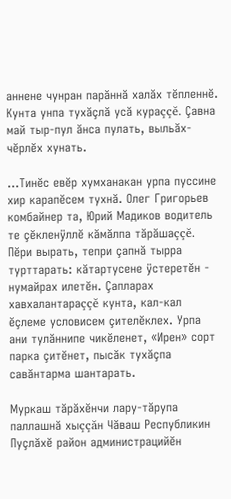аннене чунран парăннă халăх тĕпленнĕ. Кунта унпа тухăçлă усă кураççĕ. Çавна май тыр-пул ăнса пулать, выльăх-чĕрлĕх хунать.

...Тинĕс евĕр хумханакан урпа пуссине хир карапĕсем тухнă. Олег Григорьев комбайнер та, Юрий Мадиков водитель те çĕкленÿллĕ кăмăлпа тăрăшаççĕ. Пĕри вырать, тепри çапнă тырра турттарать: кăтартусене ÿстеретĕн - нумайрах илетĕн. Çапларах хавхалантараççĕ кунта, кал-кал ĕçлеме условисем çителĕклех. Урпа ани тулăннипе чикĕленет, «Ирен» сорт парка çитĕнет, пысăк тухăçпа савăнтарма шантарать.

Муркаш тăрăхĕнчи лару-тăрупа паллашнă хыççăн Чăваш Республикин Пуçлăхĕ район администрацийĕн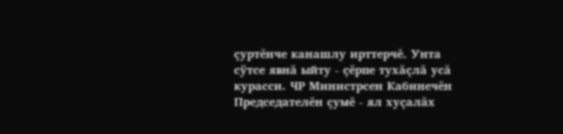çуртĕнче канашлу ирттерчĕ. Унта сÿтсе явнă ыйту - çĕрпе тухăçлă усă курасси. ЧР Министрсен Кабинечĕн Председателĕн çумĕ - ял хуçалăх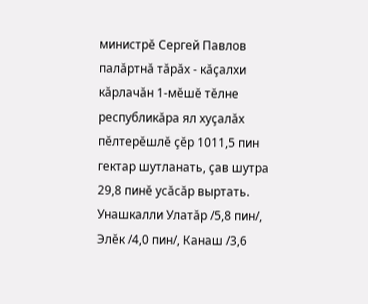министрĕ Сергей Павлов палăртнă тăрăх - кăçалхи кăрлачăн 1-мĕшĕ тĕлне республикăра ял хуçалăх пĕлтерĕшлĕ çĕр 1011,5 пин гектар шутланать, çав шутра 29,8 пинĕ усăсăр выртать. Унашкалли Улатăр /5,8 пин/, Элĕк /4,0 пин/, Канаш /3,6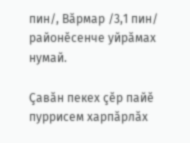пин/, Вăрмар /3,1 пин/ районĕсенче уйрăмах нумай.

Çавăн пекех çĕр пайĕ пуррисем харпăрлăх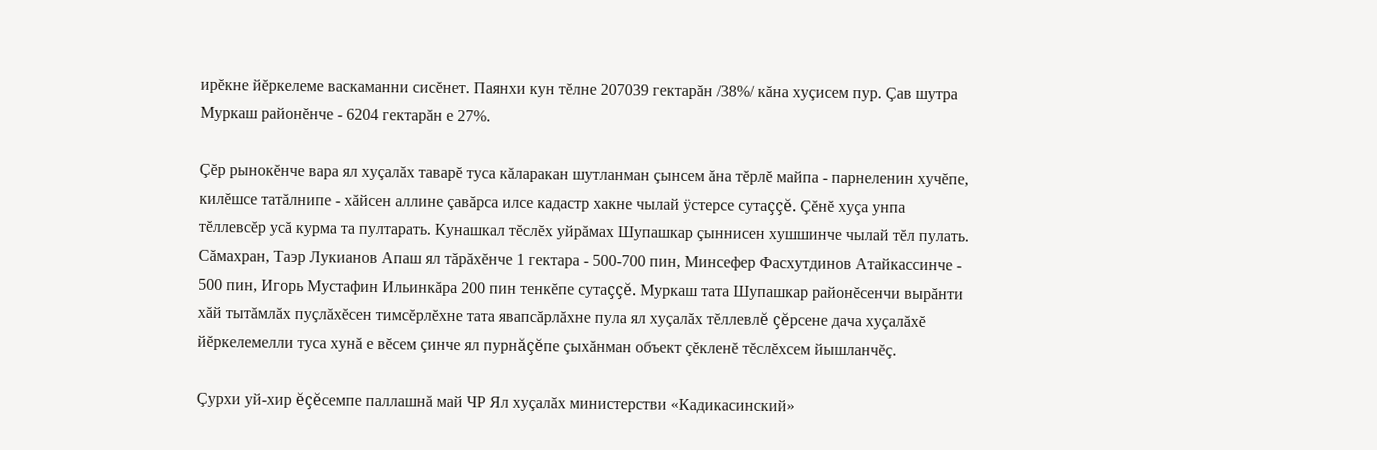ирĕкне йĕркелеме васкаманни сисĕнет. Паянхи кун тĕлне 207039 гектарăн /38%/ кăна хуçисем пур. Çав шутра Муркаш районĕнче - 6204 гектарăн е 27%.

Çĕр рынокĕнче вара ял хуçалăх таварĕ туса кăларакан шутланман çынсем ăна тĕрлĕ майпа - парнеленин хучĕпе, килĕшсе татăлнипе - хăйсен аллине çавăрса илсе кадастр хакне чылай ÿстерсе сутаççĕ. Çĕнĕ хуçа унпа тĕллевсĕр усă курма та пултарать. Кунашкал тĕслĕх уйрăмах Шупашкар çыннисен хушшинче чылай тĕл пулать. Сăмахран, Таэр Лукианов Апаш ял тăрăхĕнче 1 гектара - 500-700 пин, Минсефер Фасхутдинов Атайкассинче - 500 пин, Игорь Мустафин Ильинкăра 200 пин тенкĕпе сутаççĕ. Муркаш тата Шупашкар районĕсенчи вырăнти хăй тытăмлăх пуçлăхĕсен тимсĕрлĕхне тата явапсăрлăхне пула ял хуçалăх тĕллевлĕ çĕрсене дача хуçалăхĕ йĕркелемелли туса хунă е вĕсем çинче ял пурнăçĕпе çыхăнман объект çĕкленĕ тĕслĕхсем йышланчĕç.

Çурхи уй-хир ĕçĕсемпе паллашнă май ЧР Ял хуçалăх министерстви «Кадикасинский»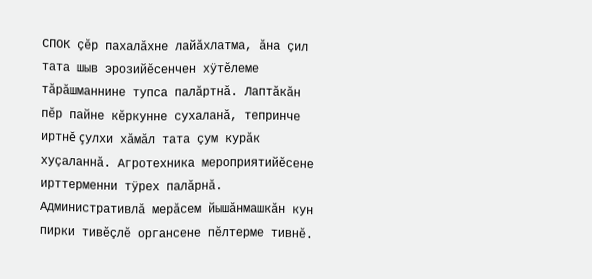СПОК çĕр пахалăхне лайăхлатма, ăна çил тата шыв эрозийĕсенчен хÿтĕлеме тăрăшманнине тупса палăртнă. Лаптăкăн пĕр пайне кĕркунне сухаланă, тепринче иртнĕ çулхи хăмăл тата çум курăк хуçаланнă. Агротехника мероприятийĕсене ирттерменни тÿрех палăрнă. Административлă мерăсем йышăнмашкăн кун пирки тивĕçлĕ органсене пĕлтерме тивнĕ.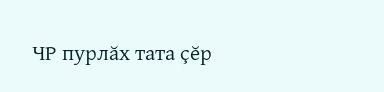ЧР пурлăх тата çĕр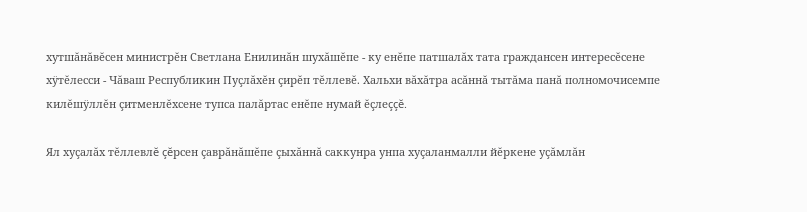хутшăнăвĕсен министрĕн Светлана Енилинăн шухăшĕпе - ку енĕпе патшалăх тата граждансен интересĕсене хÿтĕлесси - Чăваш Республикин Пуçлăхĕн çирĕп тĕллевĕ. Хальхи вăхăтра асăннă тытăма панă полномочисемпе килĕшÿллĕн çитменлĕхсене тупса палăртас енĕпе нумай ĕçлеççĕ.

Ял хуçалăх тĕллевлĕ çĕрсен çаврăнăшĕпе çыхăннă саккунра унпа хуçаланмалли йĕркене уçăмлăн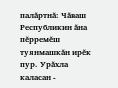палăртнă: Чăваш Республикин ăна пĕрремĕш туянмашкăн ирĕк пур. Урăхла каласан -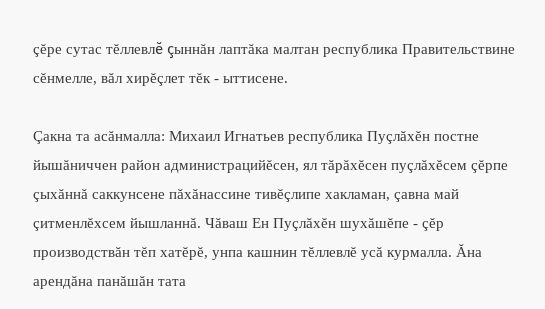çĕре сутас тĕллевлĕ çыннăн лаптăка малтан республика Правительствине сĕнмелле, вăл хирĕçлет тĕк - ыттисене.

Çакна та асăнмалла: Михаил Игнатьев республика Пуçлăхĕн постне йышăниччен район администрацийĕсен, ял тăрăхĕсен пуçлăхĕсем çĕрпе çыхăннă саккунсене пăхăнассине тивĕçлипе хакламан, çавна май çитменлĕхсем йышланнă. Чăваш Ен Пуçлăхĕн шухăшĕпе - çĕр производствăн тĕп хатĕрĕ, унпа кашнин тĕллевлĕ усă курмалла. Ăна арендăна панăшăн тата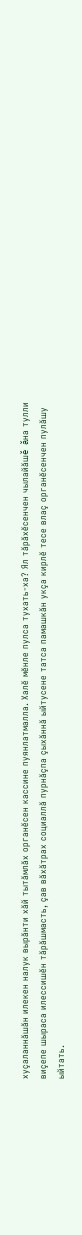хуçаланнăшăн илекен налук вырăнти хăй тытăмлăх органĕсен кассине пуянлатмалла. Халĕ мĕнле пулса тухать-ха? Ял тăрăхĕсенчен чылайăшĕ ăна тулли виçепе шыраса илессишĕн тăрăшмасть, çав вăхăтрах социаллă пурнăçпа çыхăннă ыйтусене татса памашкăн укçа кирлĕ тесе влаç органĕсенчен пулăшу ыйтать.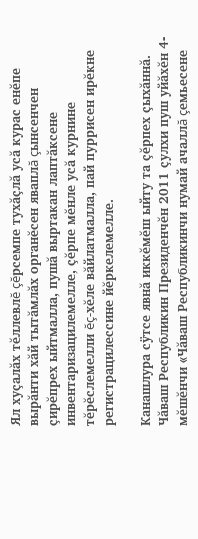Ял хуçалăх тĕллевлĕ çĕрсемпе тухăçлă усă курас енĕпе вырăнти хăй тытăмлăх органĕсен яваплă çынсенчен çирĕпрех ыйтмалла, пушă выртакан лаптăксене инвентаризацилемелле, çĕрпе мĕнле усă курнине тĕрĕслемелли ĕç-хĕле вăйлатмалла, пай пуррисен ирĕкне регистрацилессине йĕркелемелле.

Канашлура сÿтсе явнă иккĕмĕш ыйту та çĕрпех çыхăннă. Чăваш Республикин Президенчĕн 2011 çулхи пуш уйăхĕн 4-мĕшĕнчи «Чăваш Республикинчи нумай ачаллă çемьесене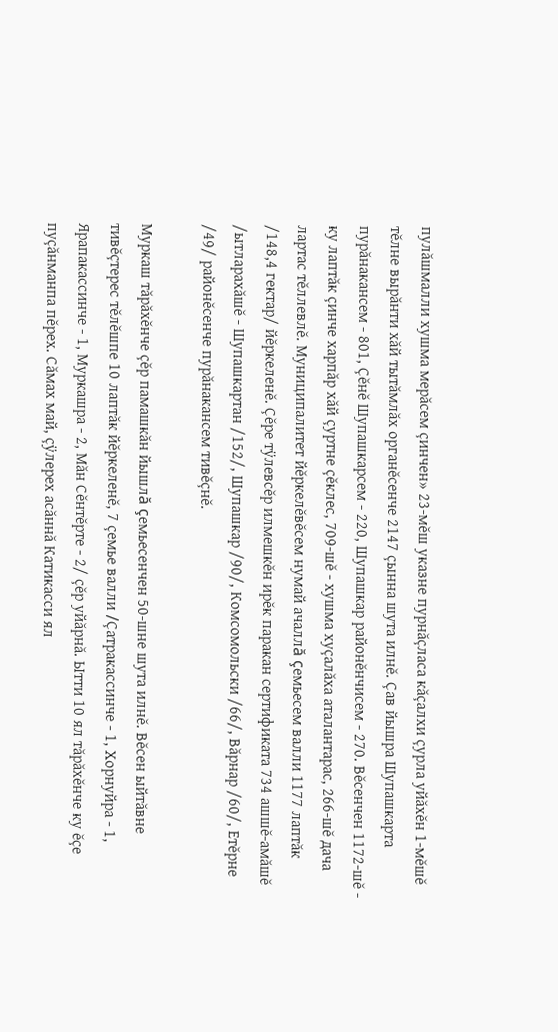пулăшмалли хушма мерăсем çинчен» 23-мĕш указне пурнăçласа кăçалхи çурла уйăхĕн 1-мĕшĕ тĕлне вырăнти хăй тытăмлăх органĕсенче 2147 çынна шута илнĕ. Çав йышра Шупашкарта пурăнакансем - 801, Çĕнĕ Шупашкарсем - 220, Шупашкар районĕнчисем - 270. Вĕсенчен 1172-шĕ - ку лаптăк çинче харпăр хăй çуртне çĕклес, 709-шĕ - хушма хуçалăха аталантарас, 266-шĕ дача лартас тĕллевлĕ. Муниципалитет йĕркелĕвĕсем нумай ачаллă çемьесем валли 1177 лаптăк /148,4 гектар/ йĕркеленĕ. Çĕре тÿлевсĕр илмешкĕн ирĕк паракан сертификата 734 ашшĕ-амăшĕ /ытларахăшĕ - Шупашкартан /152/, Шупашкар /90/, Комсомольски /66/, Вăрнар /60/, Етĕрне /49/ районĕсенче пурăнакансем тивĕçнĕ.

Муркаш тăрăхĕнче çĕр памашкăн йышлă çемьесенчен 50-шне шута илнĕ. Вĕсен ыйтăвне тивĕçтерес тĕлĕшпе 10 лаптăк йĕркеленĕ, 7 çемье валли /Çатракассинче - 1, Хорнуйра - 1, Ярапакассинче - 1, Муркашра - 2, Мăн Сĕнтĕрте - 2/ çĕр уйăрнă. Ытти 10 ял тăрăхĕнче ку ĕçе пуçăнманпа пĕрех. Сăмах май, çÿлерех асăннă Катикасси ял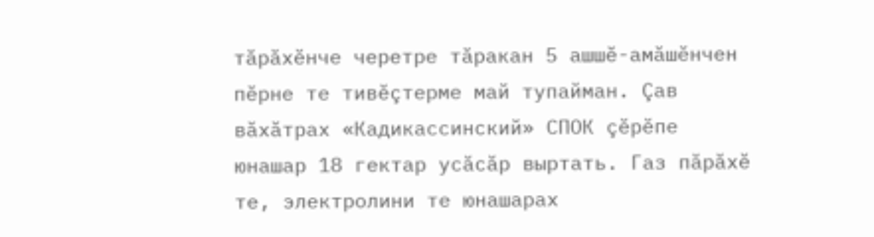тăрăхĕнче черетре тăракан 5 ашшĕ-амăшĕнчен пĕрне те тивĕçтерме май тупайман. Çав вăхăтрах «Кадикассинский» СПОК çĕрĕпе юнашар 18 гектар усăсăр выртать. Газ пăрăхĕ те, электролини те юнашарах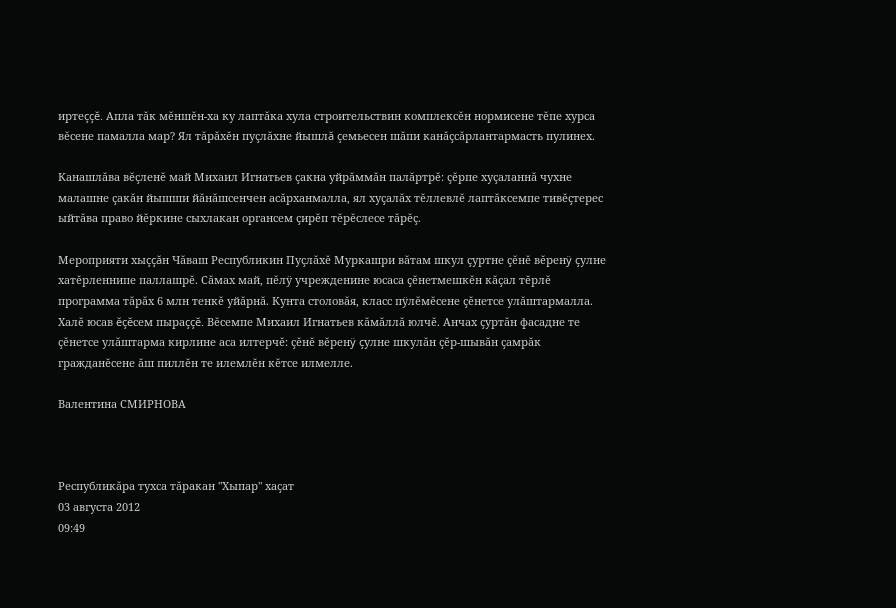иртеççĕ. Апла тăк мĕншĕн-ха ку лаптăка хула строительствин комплексĕн нормисене тĕпе хурса вĕсене памалла мар? Ял тăрăхĕн пуçлăхне йышлă çемьесен шăпи канăçсăрлантармасть пулинех.

Канашлăва вĕçленĕ май Михаил Игнатьев çакна уйрăммăн палăртрĕ: çĕрпе хуçаланнă чухне малашне çакăн йышши йăнăшсенчен асăрханмалла, ял хуçалăх тĕллевлĕ лаптăксемпе тивĕçтерес ыйтăва право йĕркине сыхлакан органсем çирĕп тĕрĕслесе тăрĕç.

Мероприяти хыççăн Чăваш Республикин Пуçлăхĕ Муркашри вăтам шкул çуртне çĕнĕ вĕренÿ çулне хатĕрленнипе паллашрĕ. Сăмах май, пĕлÿ учрежденине юсаса çĕнетмешкĕн кăçал тĕрлĕ программа тăрăх 6 млн тенкĕ уйăрнă. Кунта столовăя, класс пÿлĕмĕсене çĕнетсе улăштармалла. Халĕ юсав ĕçĕсем пыраççĕ. Вĕсемпе Михаил Игнатьев кăмăллă юлчĕ. Анчах çуртăн фасадне те çĕнетсе улăштарма кирлине аса илтерчĕ: çĕнĕ вĕренÿ çулне шкулăн çĕр-шывăн çамрăк гражданĕсене ăш пиллĕн те илемлĕн кĕтсе илмелле.

Валентина СМИРНОВА



Республикăра тухса тăракан "Хыпар" хаçат
03 августа 2012
09:49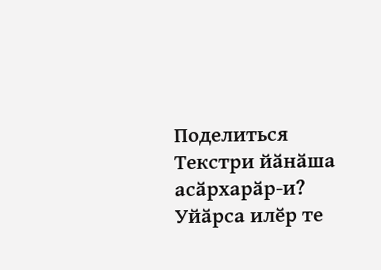Поделиться
Текстри йӑнӑша асӑрхарӑр-и?
Уйӑрса илӗр те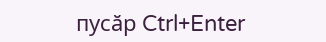пусӑр Ctrl+Enter